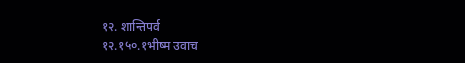१२. शान्तिपर्व
१२.१५०.१भीष्म उवाच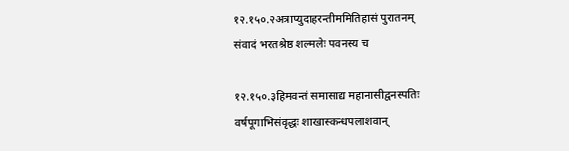१२.१५०.२अत्राप्युदाहरन्तीममितिहासं पुरातनम्
संवादं भरतश्रेष्ठ शल्मलेः पवनस्य च

१२.१५०.३हिमवन्तं समासाद्य महानासीद्वनस्पतिः
वर्षपूगाभिसंवृद्धः शाखास्कन्धपलाशवान्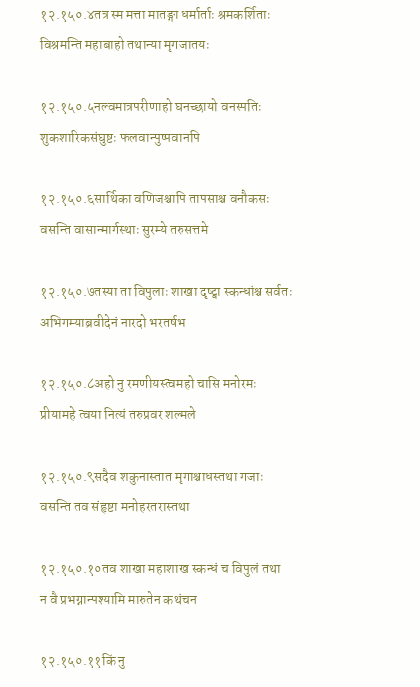१२.१५०.४तत्र स्म मत्ता मातङ्गा धर्मार्ताः श्रमकर्शिताः
विश्रमन्ति महाबाहो तथान्या मृगजातयः

१२.१५०.५नल्वमात्रपरीणाहो घनच्छायो वनस्पतिः
शुकशारिकसंघुष्टः फलवान्पुष्पवानपि

१२.१५०.६सार्थिका वणिजश्चापि तापसाश्च वनौकसः
वसन्ति वासान्मार्गस्थाः सुरम्ये तरुसत्तमे

१२.१५०.७तस्या ता विपुलाः शाखा दृष्ट्वा स्कन्धांश्च सर्वतः
अभिगम्याब्रवीदेनं नारदो भरतर्षभ

१२.१५०.८अहो नु रमणीयस्त्वमहो चासि मनोरमः
प्रीयामहे त्वया नित्यं तरुप्रवर शल्मले

१२.१५०.९सदैव शकुनास्तात मृगाश्चाधस्तथा गजाः
वसन्ति तव संहृष्टा मनोहरतरास्तथा

१२.१५०.१०तव शाखा महाशाख स्कन्धं च विपुलं तथा
न वै प्रभग्नान्पश्यामि मारुतेन कथंचन

१२.१५०.११किं नु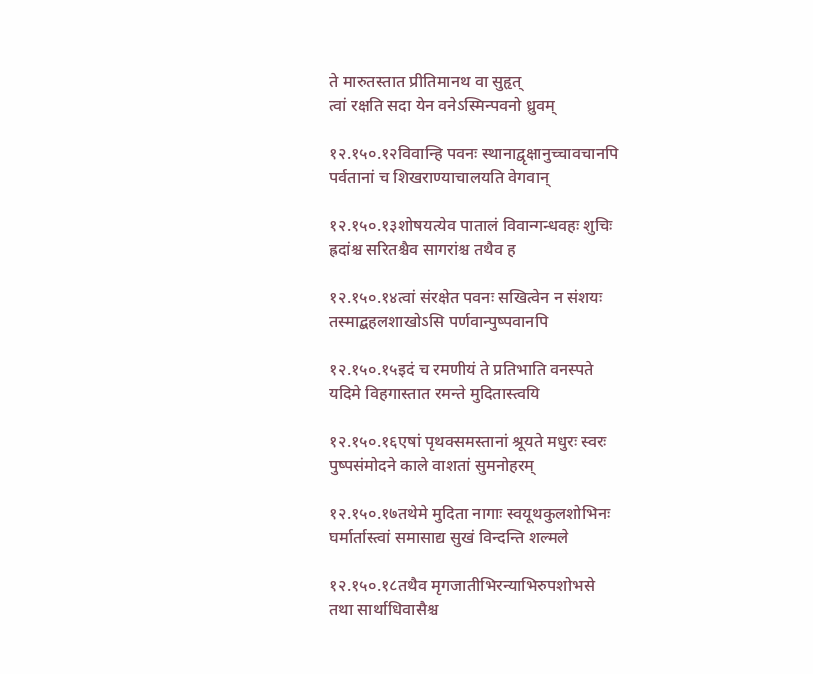ते मारुतस्तात प्रीतिमानथ वा सुहृत्
त्वां रक्षति सदा येन वनेऽस्मिन्पवनो ध्रुवम्

१२.१५०.१२विवान्हि पवनः स्थानाद्वृक्षानुच्चावचानपि
पर्वतानां च शिखराण्याचालयति वेगवान्

१२.१५०.१३शोषयत्येव पातालं विवान्गन्धवहः शुचिः
ह्रदांश्च सरितश्चैव सागरांश्च तथैव ह

१२.१५०.१४त्वां संरक्षेत पवनः सखित्वेन न संशयः
तस्माद्बहलशाखोऽसि पर्णवान्पुष्पवानपि

१२.१५०.१५इदं च रमणीयं ते प्रतिभाति वनस्पते
यदिमे विहगास्तात रमन्ते मुदितास्त्वयि

१२.१५०.१६एषां पृथक्समस्तानां श्रूयते मधुरः स्वरः
पुष्पसंमोदने काले वाशतां सुमनोहरम्

१२.१५०.१७तथेमे मुदिता नागाः स्वयूथकुलशोभिनः
घर्मार्तास्त्वां समासाद्य सुखं विन्दन्ति शल्मले

१२.१५०.१८तथैव मृगजातीभिरन्याभिरुपशोभसे
तथा सार्थाधिवासैश्च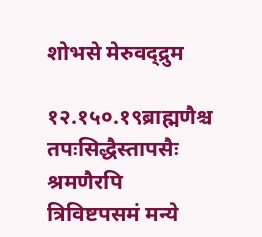शोभसे मेरुवद्द्रुम

१२.१५०.१९ब्राह्मणैश्च तपःसिद्धैस्तापसैः श्रमणैरपि
त्रिविष्टपसमं मन्ये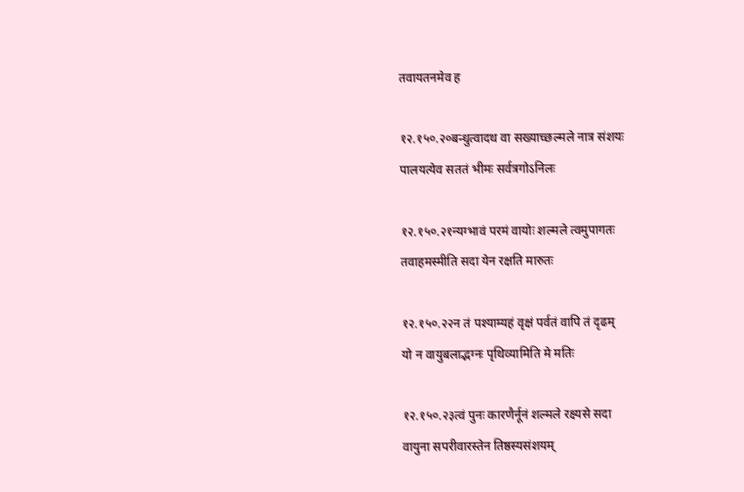तवायतनमेव ह

१२.१५०.२०बन्धुत्वादथ वा सख्याच्छल्मले नात्र संशयः
पालयत्येव सततं भीमः सर्वत्रगोऽनिलः

१२.१५०.२१न्यग्भावं परमं वायोः शल्मले त्वमुपागतः
तवाहमस्मीति सदा येन रक्षति मारुतः

१२.१५०.२२न तं पश्याम्यहं वृक्षं पर्वतं वापि तं दृढम्
यो न वायुबलाद्भग्नः पृथिव्यामिति मे मतिः

१२.१५०.२३त्वं पुनः कारणैर्नूनं शल्मले रक्ष्यसे सदा
वायुना सपरीवारस्तेन तिष्ठस्यसंशयम्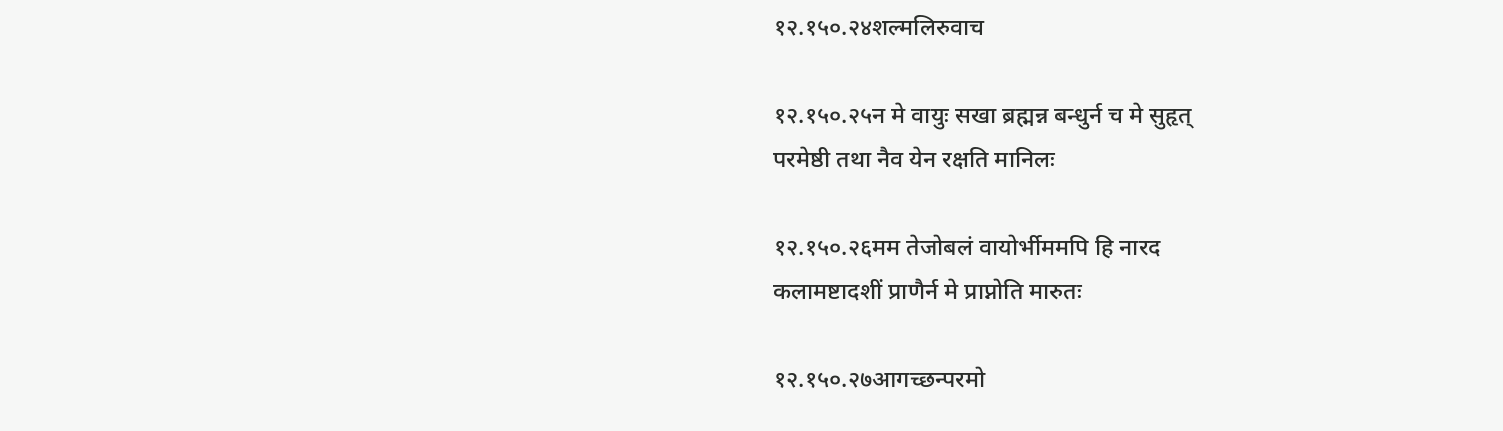१२.१५०.२४शल्मलिरुवाच

१२.१५०.२५न मे वायुः सखा ब्रह्मन्न बन्धुर्न च मे सुहृत्
परमेष्ठी तथा नैव येन रक्षति मानिलः

१२.१५०.२६मम तेजोबलं वायोर्भीममपि हि नारद
कलामष्टादशीं प्राणैर्न मे प्राप्नोति मारुतः

१२.१५०.२७आगच्छन्परमो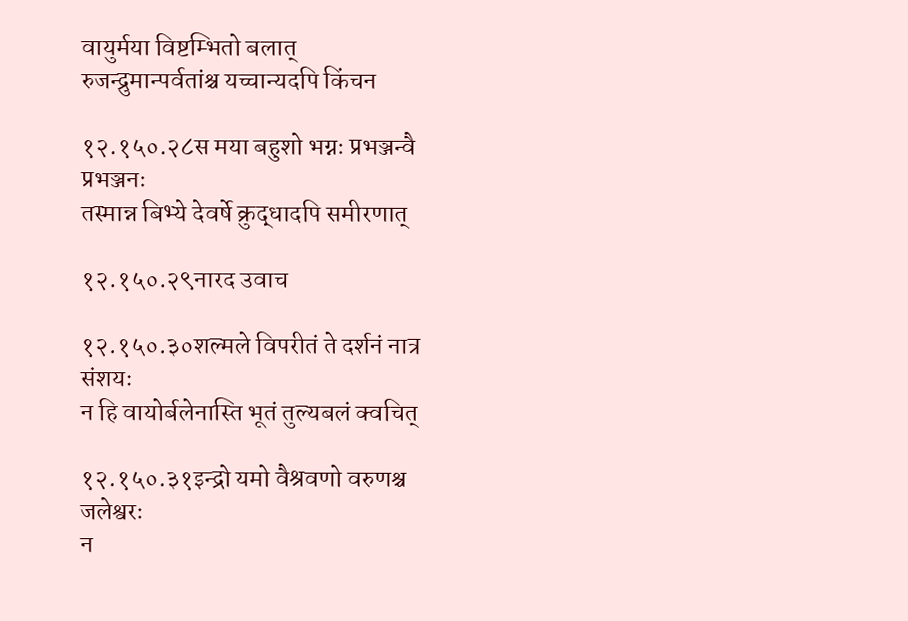वायुर्मया विष्टम्भितो बलात्
रुजन्द्रुमान्पर्वतांश्च यच्चान्यदपि किंचन

१२.१५०.२८स मया बहुशो भग्नः प्रभञ्जन्वै प्रभञ्जनः
तस्मान्न बिभ्ये देवर्षे क्रुद्धादपि समीरणात्

१२.१५०.२९नारद उवाच

१२.१५०.३०शल्मले विपरीतं ते दर्शनं नात्र संशयः
न हि वायोर्बलेनास्ति भूतं तुल्यबलं क्वचित्

१२.१५०.३१इन्द्रो यमो वैश्रवणो वरुणश्च जलेश्वरः
न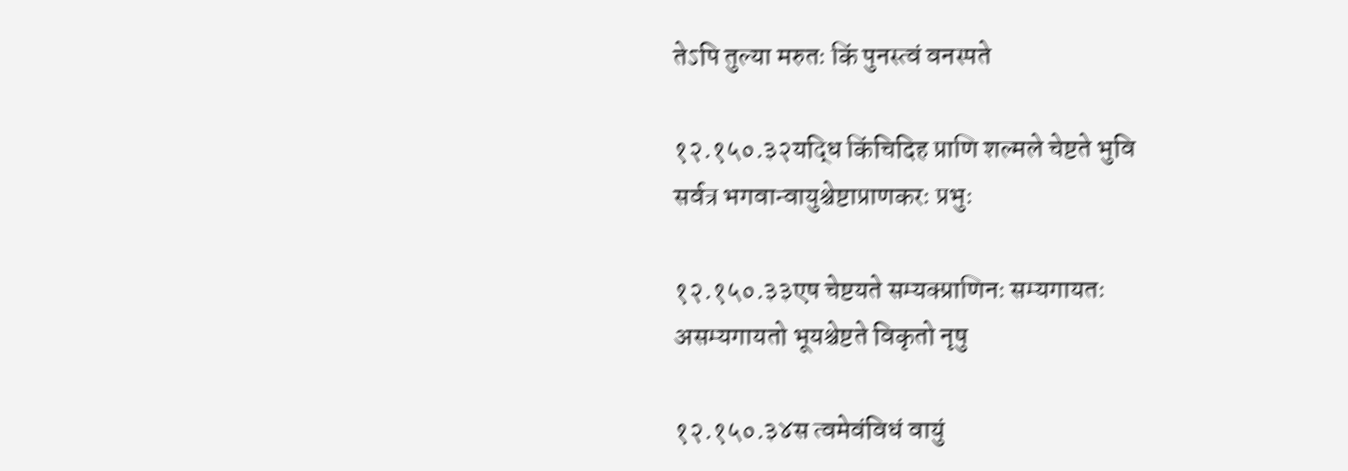तेऽपि तुल्या मरुतः किं पुनस्त्वं वनस्पते

१२.१५०.३२यद्धि किंचिदिह प्राणि शल्मले चेष्टते भुवि
सर्वत्र भगवान्वायुश्चेष्टाप्राणकरः प्रभुः

१२.१५०.३३एष चेष्टयते सम्यक्प्राणिनः सम्यगायतः
असम्यगायतो भूयश्चेष्टते विकृतो नृषु

१२.१५०.३४स त्वमेवंविधं वायुं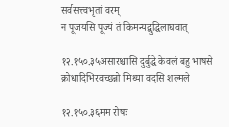सर्वसत्त्वभृतां वरम्
न पूजयसि पूज्यं तं किमन्यद्बुद्धिलाघवात्

१२.१५०.३५असारश्चासि दुर्बुद्धे केवलं बहु भाषसे
क्रोधादिभिरवच्छन्नो मिथ्या वदसि शल्मले

१२.१५०.३६मम रोषः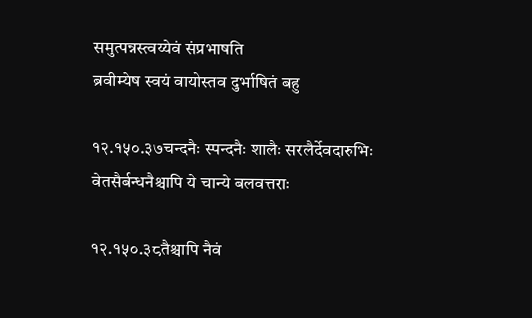समुत्पन्नस्त्वय्येवं संप्रभाषति
ब्रवीम्येष स्वयं वायोस्तव दुर्भाषितं बहु

१२.१५०.३७चन्दनैः स्पन्दनैः शालैः सरलैर्देवदारुभिः
वेतसैर्बन्धनैश्चापि ये चान्ये बलवत्तराः

१२.१५०.३८तैश्चापि नैवं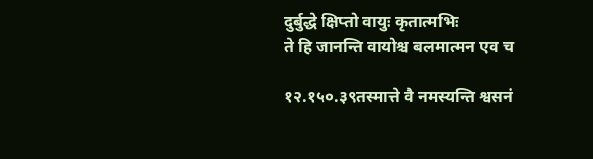दुर्बुद्धे क्षिप्तो वायुः कृतात्मभिः
ते हि जानन्ति वायोश्च बलमात्मन एव च

१२.१५०.३९तस्मात्ते वै नमस्यन्ति श्वसनं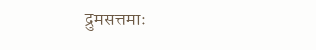द्रुमसत्तमाः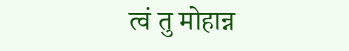त्वं तु मोहान्न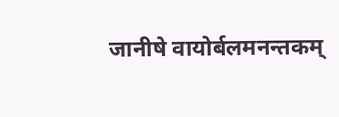जानीषे वायोर्बलमनन्तकम्